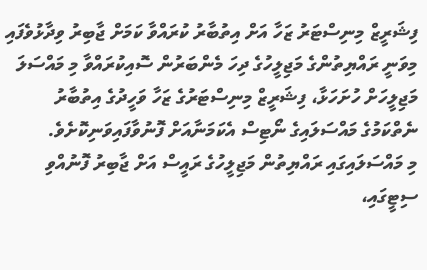ފިޝަރީޒް މިނިސްޓަރު ޒަހާ އަށް އިތުބާރު ކުރައްވާ ކަމަށް ޖާބިރު ވިދާޅުވެފައި މިވަނީ ރައްޔިތުންގެ މަޖިލީހުގެ ދިހަ މެންބަރުން ސޮއިކުރައްވާ މި މައްސަލަ މަޖިލީހަށް ހުށަހަޅާ، ފިޝަރީޒް މިނިސްޓަރުގެ ޒަހާ ވަހީދުގެ އިތުބާރު ނެތްކަމުގެ މައްސަލައިގެ ނޯޓިސް އެކަމަނާއަށް ފޮނުވާފައިވަނިކޮށެވެ.
މި މައްސަލައިގައި ރައްޔިތުން މަޖިލީހުގެ ރައީސް އަށް ޖާބިރު ފޮނުއްވި ސިޓީގައި،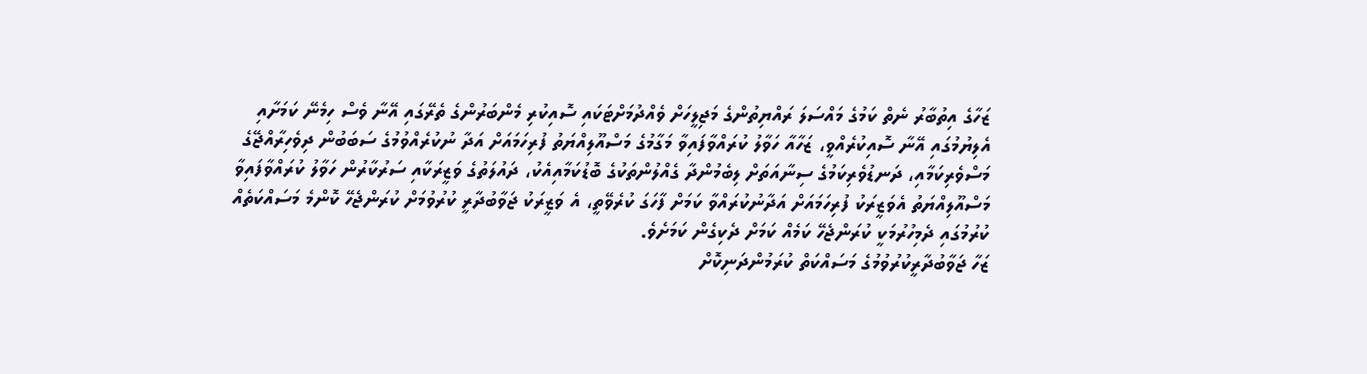ޒަހާގެ އިތުބާރު ނެތް ކަމުގެ މައްސަލަ ރައްޔިތުންގެ މަޖިލީހަށް ވެއްދުމަށްޓަކައި ސޮއިކުރި މެންބަރުންގެ ތެރޭގައި އޭނާ ވެސް ހިމެނޭ ކަމަށާއި އެލިޔުމުގައި އޭނާ ސޮއިކުރެއްވީ، ޒަހާއާ ހަވާލު ކުރައްވާފައިވާ މަގާމުގެ މަސްއޫލިއްޔަތު ފުރިހަމައަށް އަދާ ނުކުރެއްވުމުގެ ސަބަބުން ދިވެހިރާއްޖޭގެ މަސްވެރިކަމާއި، ދަނޑުވެރިކަމުގެ ސިނާއަތަށް ލިބެމުންދާ ގެއްލުންތަކުގެ ބޮޑުކަމާއިއެކު، ދައުލަތުގެ ވަޒީރަކާއި ސަރުކާރުން ހަވާލު ކުރައްވާފައިވާ މަސްއޫލިއްޔަތު އެވަޒީރަކު ފުރިހަމައަށް އަދާނުކުރައްވާ ކަމަށް ފާހަގަ ކުރެވޭތީ، އެ ވަޒީރަކު ޖަވާބުދާރީ ކުރުވުމަށް ކުރަންޖެހޭ ކޮންމެ މަސައްކަތެއް ކުރުމުގައި ދެމިހުރުމަކީ ކުރަންޖެހޭ ކަމެއް ކަމަށް ދެކިގެން ކަމަށެވެ.
ޒަހާ ޖަވާބުދާރީކުރުވުމުގެ މަސައްކަތް ކުރަމުންދަނިކޮށް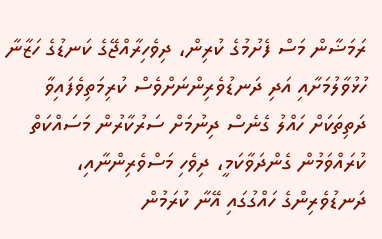ރަމަޟާން މަސް ފެށުމުގެ ކުރިން، ދިވެހިރާއްޖޭގެ ކަނޑުގެ ހަޒާނާ ހުޅުވާލުމަށާއި އަދި ދަނޑުވެރިންނަށްވެސް ކުރިމަތިވެފައިވާ ދަތިތަކަށް ހައްލު ގެނެސް ދިނުމަށް ސަރުކާރުން މަސައްކަތް ކުރައްވަމުން ގެންދަވާކަމީ، ދިވެހި މަސްވެރިންނާއި، ދަނޑުވެރިންގެ ހައްގުގައި އޭނާ ކުރަމުން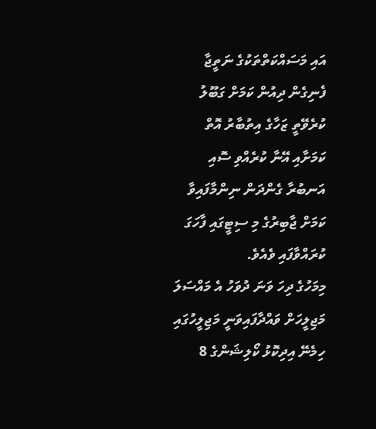އައި މަސައްކަތްތަކުގެ ނަތީޖާ ފެނިގެން ދިއުން ކަމަށް ގަބޫލު ކުރެވޭތީ ޒަހާގެ އިތުބާރު އޮތް ކަމަށާއި އޭނާ ކުރެއްވި ސޮއި އަނބުރާ ގެންދަން ނިންމާފައިވާ ކަމަށް ޖާބިރުގެ މި ސިޓީގައި ފާހަގަ ކުރައްވާފައި ވެއެވެ.
މިމަހުގެ ދިހަ ވަނަ ދުވަހު އެ މައްސަލަ މަޖިލީހަށް ވައްދާފައިވަނީ މަޖިލީހުގައި ހިމެނޭ އިދިކޮޅު ކޯލިޝަންގެ 8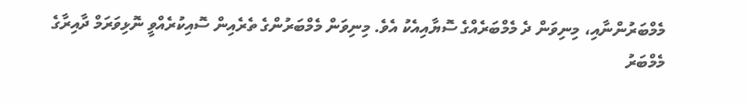މެމްބަރުންނާއި، މިނިވަން ދެ މެމްބަރެއްގެ ސޮޔާއިއެކު އެވެ. މިނިވަން މެމްބަރުންގެ ތެރެއިން ސޮއިކުރެއްވީ ނޮޅިވަރަމް ދާއިރާގެ މެމްބަރު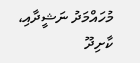މުހައްމަދު ނަޝީދާއި، ކާށިދޫ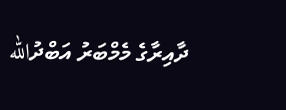ދާއިރާގެ މެމްބަރު އަބްދުالله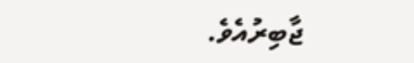ޖާބިރުއެވެ.